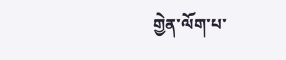གྱེན་ལོག་པ་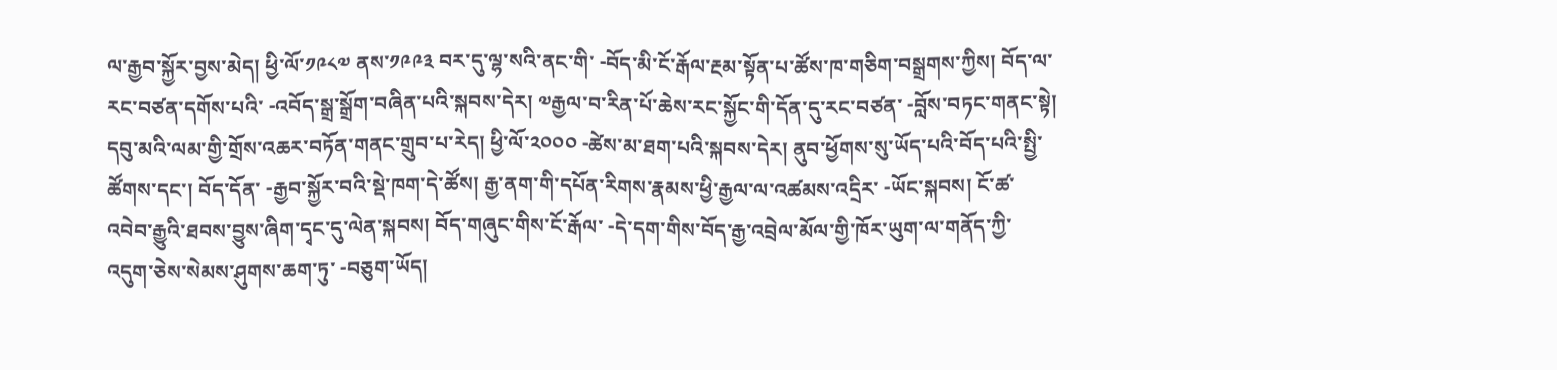ལ་རྒྱབ་སྐྱོར་བྱས་མེད། ཕྱི་ལོ་༡༩༨༧ ནས་༡༩༩༣ བར་དུ་ལྷ་སའི་ནང་གི་ -བོད་མི་ངོ་རྒོལ་རྔམ་སྟོན་པ་ཚོས་ཁ་གཅིག་བསྒྲགས་ཀྱིས། བོད་ལ་རང་བཙན་དགོས་པའི་ -འབོད་སྒྲ་སྒྲོག་བཞིན་པའི་སྐབས་དེར། ༧རྒྱལ་བ་རིན་པོ་ཆེས་རང་སྐྱོང་གི་དོན་དུ་རང་བཙན་ -བློས་བཏང་གནང་སྟེ། དབུ་མའི་ལམ་གྱི་གྲོས་འཆར་བཏོན་གནང་གྲུབ་པ་རེད། ཕྱི་ལོ་༢༠༠༠ -ཚེས་མ་ཐག་པའི་སྐབས་དེར། ནུབ་ཕྱོགས་སུ་ཡོད་པའི་བོད་པའི་སྤྱི་ཚོགས་དང་། བོད་དོན་ -རྒྱབ་སྐྱོར་བའི་སྡེ་ཁག་དེ་ཚོས། རྒྱ་ནག་གི་དཔོན་རིགས་རྣམས་ཕྱི་རྒྱལ་ལ་འཚམས་འདྲིར་ -ཡོང་སྐབས། ངོ་ཚ་འབེབ་རྒྱུའི་ཐབས་བྱུས་ཞིག་དྭང་དུ་ལེན་སྐབས། བོད་གཞུང་གིས་ངོ་རྒོལ་ -དེ་དག་གིས་བོད་རྒྱ་འབྲེལ་མོལ་གྱི་ཁོར་ཡུག་ལ་གནོད་ཀྱི་འདུག་ཅེས་སེམས་ཤུགས་ཆག་ཏུ་ -བཅུག་ཡོད།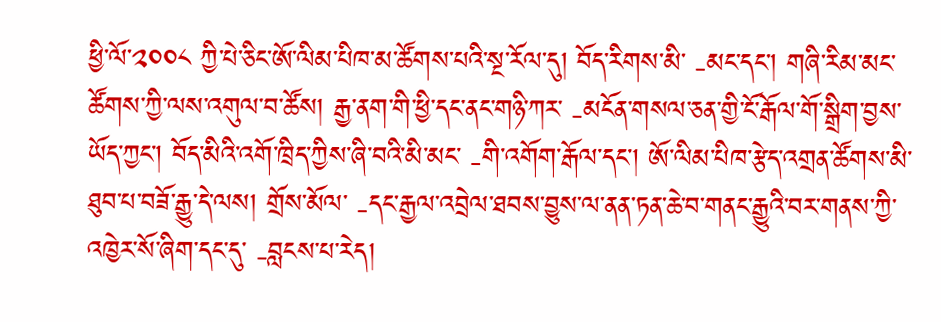ཕྱི་ལོ་༢༠༠༨ ཀྱི་པེ་ཅིང་ཨོ་ལིམ་པིཁ་མ་ཚོགས་པའི་སྔ་རོལ་དུ། བོད་རིགས་མི་ -མང་དང་། གཞི་རིམ་མང་ཚོགས་ཀྱི་ལས་འགུལ་བ་ཚོས། རྒྱ་ནག་གི་ཕྱི་དང་ནང་གཉི་ཀར་ -མངོན་གསལ་ཅན་གྱི་ངོ་རྒོལ་གོ་སྒྲིག་བྱས་ཡོད་ཀྱང་། བོད་མིའི་འགོ་ཁྲིད་ཀྱིས་ཞི་བའི་མི་མང་ -གི་འགོག་རྒོལ་དང་། ཨོ་ལིམ་པིཁ་རྩེད་འགྲན་ཚོགས་མི་ཐུབ་པ་བཟོ་རྒྱུ་དེ་ལས། གྲོས་མོལ་ -དང་རྒྱལ་འབྲེལ་ཐབས་བྱུས་ལ་ནན་ཏན་ཆེ་བ་གནང་རྒྱུའི་བར་གནས་ཀྱི་འཁྱེར་སོ་ཞིག་དང་དུ་ -བླངས་པ་རེད།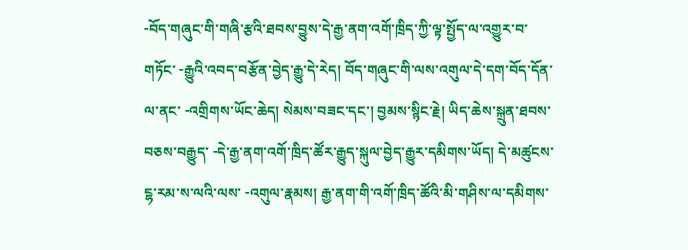-བོད་གཞུང་གི་གཞི་རྩའི་ཐབས་བྱུས་དེ་རྒྱ་ནག་འགོ་ཁྲིད་ཀྱི་ལྟ་སྤྱོད་ལ་འགྱུར་བ་གཏོང་ -རྒྱུའི་འབད་བརྩོན་བྱེད་རྒྱུ་དེ་རེད། བོད་གཞུང་གི་ལས་འགུལ་དེ་དག་བོད་དོན་ལ་ནང་ -འགྲིགས་ཡོང་ཆེད། སེམས་བཟང་དང་། བྱམས་སྙིང་རྗེ། ཡིད་ཆེས་སྐྲུན་ཐབས་བཅས་བརྒྱུད་ -དེ་རྒྱ་ནག་འགོ་ཁྲིད་ཚོར་རྒྱུད་སྐུལ་བྱེད་རྒྱུར་དམིགས་ཡོད། དེ་མཚུངས་ངྷ་རམ་ས་ལའི་ལས་ -འགུལ་རྣམས། རྒྱ་ནག་གི་འགོ་ཁྲིད་ཚོའི་མི་གཤིས་ལ་དམིགས་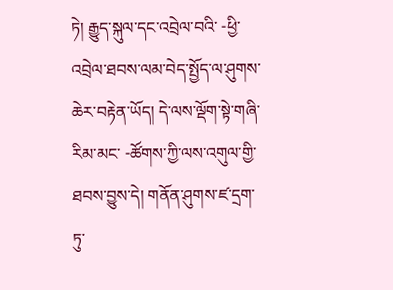ཏེ། རྒྱུད་སྐུལ་དང་འབྲེལ་བའི་ -ཕྱི་འབྲེལ་ཐབས་ལམ་བེད་སྤྱོད་ལ་ཤུགས་ཆེར་བརྟེན་ཡོད། དེ་ལས་ལྡོག་སྟེ་གཞི་རིམ་མང་ -ཚོགས་ཀྱི་ལས་འགུལ་གྱི་ཐབས་བྱུས་དེ། གནོན་ཤུགས་ཛ་དྲག་ཏུ་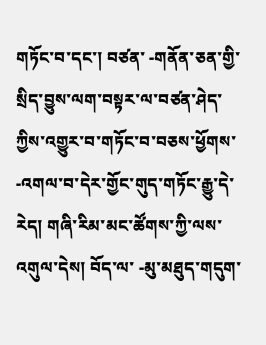གཏོང་བ་དང་། བཙན་ -གནོན་ཅན་གྱི་སྲིད་བྱུས་ལག་བསྟར་ལ་བཙན་ཤེད་ཀྱིས་འགྱུར་བ་གཏོང་བ་བཅས་ཕྱོགས་ -འགལ་བ་དེར་གྱོང་གུད་གཏོང་རྒྱུ་དེ་རེད། གཞི་རིམ་མང་ཚོགས་ཀྱི་ལས་འགུལ་དེས། བོད་ལ་ -མུ་མཐུད་གདུག་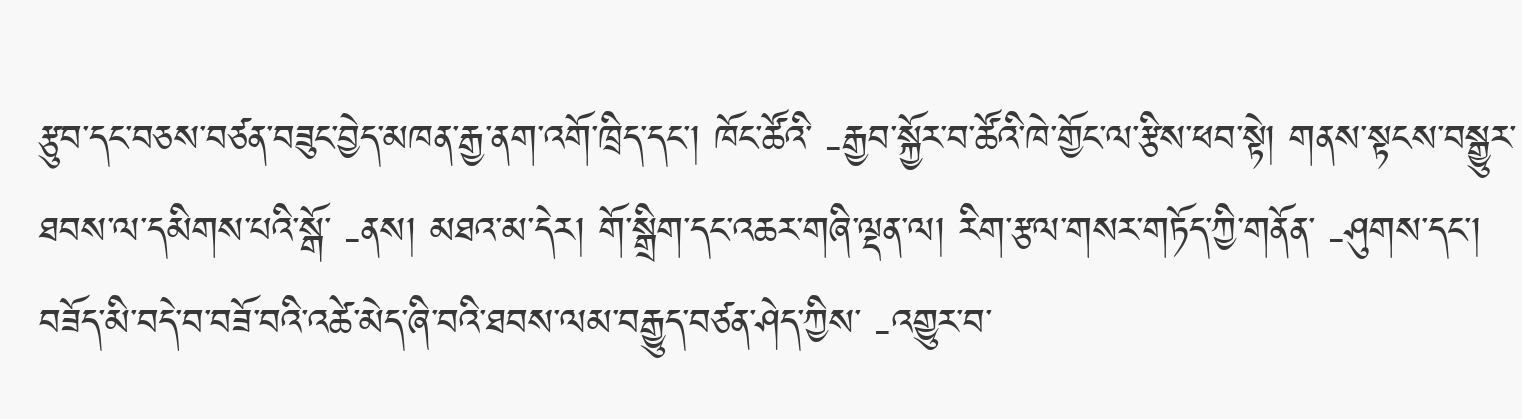རྩུབ་དང་བཅས་བཙན་བཟུང་བྱེད་མཁན་རྒྱ་ནག་འགོ་ཁྲིད་དང་། ཁོང་ཚོའི་ -རྒྱབ་སྐྱོར་བ་ཚོའི་ཁེ་གྱོང་ལ་རྩིས་ཕབ་སྟེ། གནས་སྟངས་བསྒྱུར་ཐབས་ལ་དམིགས་པའི་སྒོ་ -ནས། མཐའ་མ་དེར། གོ་སྒྲིག་དང་འཆར་གཞི་ལྡན་ལ། རིག་རྩལ་གསར་གཏོད་ཀྱི་གནོན་ -ཤུགས་དང་། བཟོད་མི་བདེ་བ་བཟོ་བའི་འཚེ་མེད་ཞི་བའི་ཐབས་ལམ་བརྒྱུད་བཙན་ཤེད་ཀྱིས་ -འགྱུར་བ་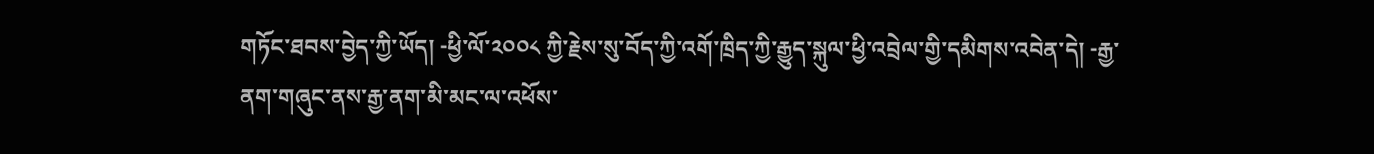གཏོང་ཐབས་བྱེད་ཀྱི་ཡོད། -ཕྱི་ལོ་༢༠༠༨ ཀྱི་རྗེས་སུ་བོད་ཀྱི་འགོ་ཁྲིད་ཀྱི་རྒྱུད་སྐུལ་ཕྱི་འབྲེལ་གྱི་དམིགས་འབེན་དེ། -རྒྱ་ནག་གཞུང་ནས་རྒྱ་ནག་མི་མང་ལ་འཕོས་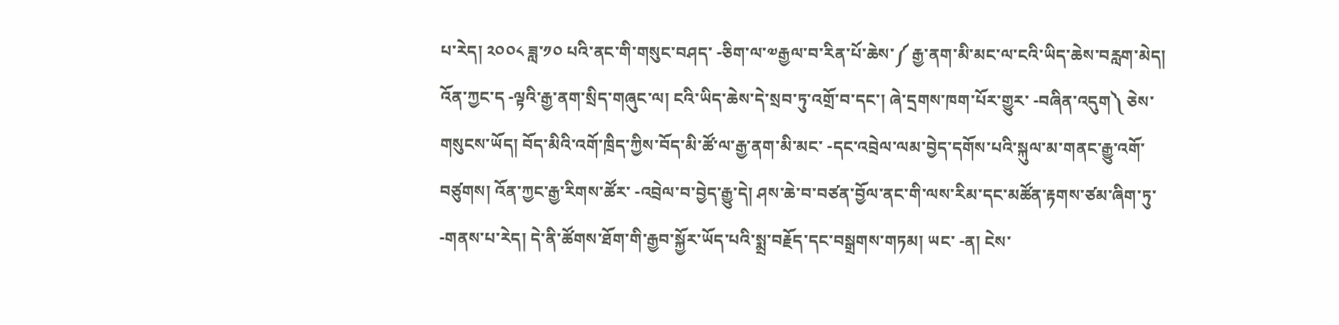པ་རེད། ༢༠༠༨ ཟླ་༡༠ པའི་ནང་གི་གསུང་བཤད་ -ཅིག་ལ་༧རྒྱལ་བ་རིན་པོ་ཆེས་༼ རྒྱ་ནག་མི་མང་ལ་ངའི་ཡིད་ཆེས་བརླག་མེད། འོན་ཀྱང་ད -ལྟའི་རྒྱ་ནག་སྲིད་གཞུང་ལ། ངའི་ཡིད་ཆེས་དེ་སྲབ་ཏུ་འགྲོ་བ་དང་། ཞེ་དྲགས་ཁག་པོར་གྱུར་ -བཞིན་འདུག༽ ཅེས་གསུངས་ཡོད། བོད་མིའི་འགོ་ཁྲིད་ཀྱིས་བོད་མི་ཚོ་ལ་རྒྱ་ནག་མི་མང་ -དང་འབྲེལ་ལམ་བྱེད་དགོས་པའི་སྐུལ་མ་གནང་རྒྱུ་འགོ་བཙུགས། འོན་ཀྱང་རྒྱ་རིགས་ཚོར་ -འབྲེལ་བ་བྱེད་རྒྱུ་དེ། ཤས་ཆེ་བ་བཙན་བྱོལ་ནང་གི་ལས་རིམ་དང་མཚོན་རྟགས་ཙམ་ཞིག་ཏུ་ -གནས་པ་རེད། དེ་ནི་ཚོགས་ཐོག་གི་རྒྱབ་སྐྱོར་ཡོད་པའི་སྨྲ་བརྗོད་དང་བསྒྲགས་གཏམ། ཡང་ -ན། ངེས་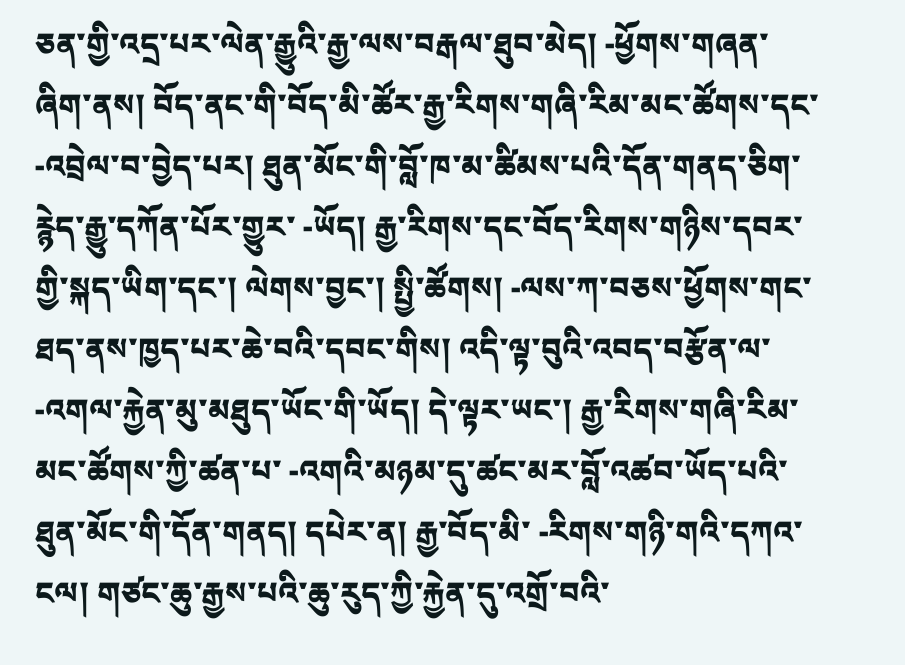ཅན་གྱི་འདྲ་པར་ལེན་རྒྱུའི་རྒྱ་ལས་བརྒལ་ཐུབ་མེད། -ཕྱོགས་གཞན་ཞིག་ནས། བོད་ནང་གི་བོད་མི་ཚོར་རྒྱ་རིགས་གཞི་རིམ་མང་ཚོགས་དང་ -འབྲེལ་བ་བྱེད་པར། ཐུན་མོང་གི་བློ་ཁ་མ་ཚིམས་པའི་དོན་གནད་ཅིག་རྙེད་རྒྱུ་དཀོན་པོར་གྱུར་ -ཡོད། རྒྱ་རིགས་དང་བོད་རིགས་གཉིས་དབར་གྱི་སྐད་ཡིག་དང་། ལེགས་བྱང་། སྤྱི་ཚོགས། -ལས་ཀ་བཅས་ཕྱོགས་གང་ཐད་ནས་ཁྱད་པར་ཆེ་བའི་དབང་གིས། འདི་ལྟ་བུའི་འབད་བརྩོན་ལ་ -འགལ་རྐྱེན་མུ་མཐུད་ཡོང་གི་ཡོད། དེ་ལྟར་ཡང་། རྒྱ་རིགས་གཞི་རིམ་མང་ཚོགས་ཀྱི་ཚན་པ་ -འགའི་མཉམ་དུ་ཚང་མར་བློ་འཚབ་ཡོད་པའི་ཐུན་མོང་གི་དོན་གནད། དཔེར་ན། རྒྱ་བོད་མི་ -རིགས་གཉི་གའི་དཀའ་ངལ། གཙང་ཆུ་རྒྱས་པའི་ཆུ་རུད་ཀྱི་རྐྱེན་དུ་འགྲོ་བའི་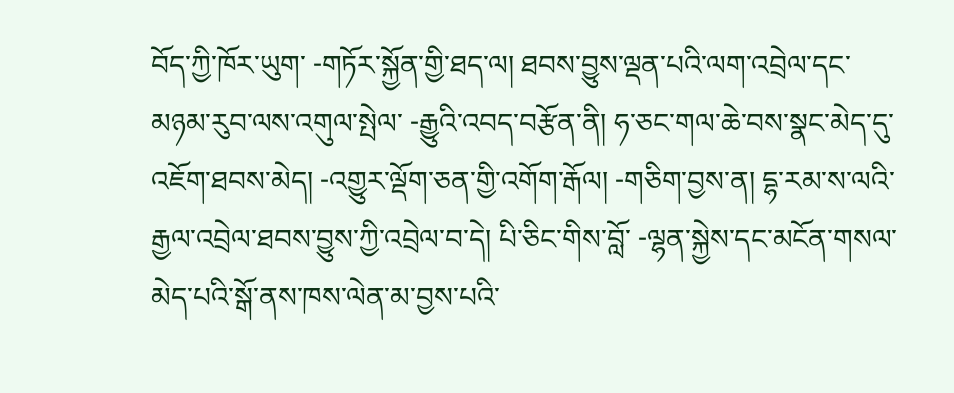བོད་ཀྱི་ཁོར་ཡུག་ -གཏོར་སྐྱོན་གྱི་ཐད་ལ། ཐབས་བྱུས་ལྡན་པའི་ལག་འབྲེལ་དང་མཉམ་རུབ་ལས་འགུལ་སྤེལ་ -རྒྱུའི་འབད་བརྩོན་ནི། ཧ་ཅང་གལ་ཆེ་བས་སྣང་མེད་དུ་འཇོག་ཐབས་མེད། -འགྱུར་ལྡོག་ཅན་གྱི་འགོག་རྒོལ། -གཅིག་བྱས་ན། དྷ་རམ་ས་ལའི་རྒྱལ་འབྲེལ་ཐབས་བྱུས་ཀྱི་འབྲེལ་བ་དེ། པི་ཅིང་གིས་བློ་ -ལྷན་སྐྱེས་དང་མངོན་གསལ་མེད་པའི་སྒོ་ནས་ཁས་ལེན་མ་བྱས་པའི་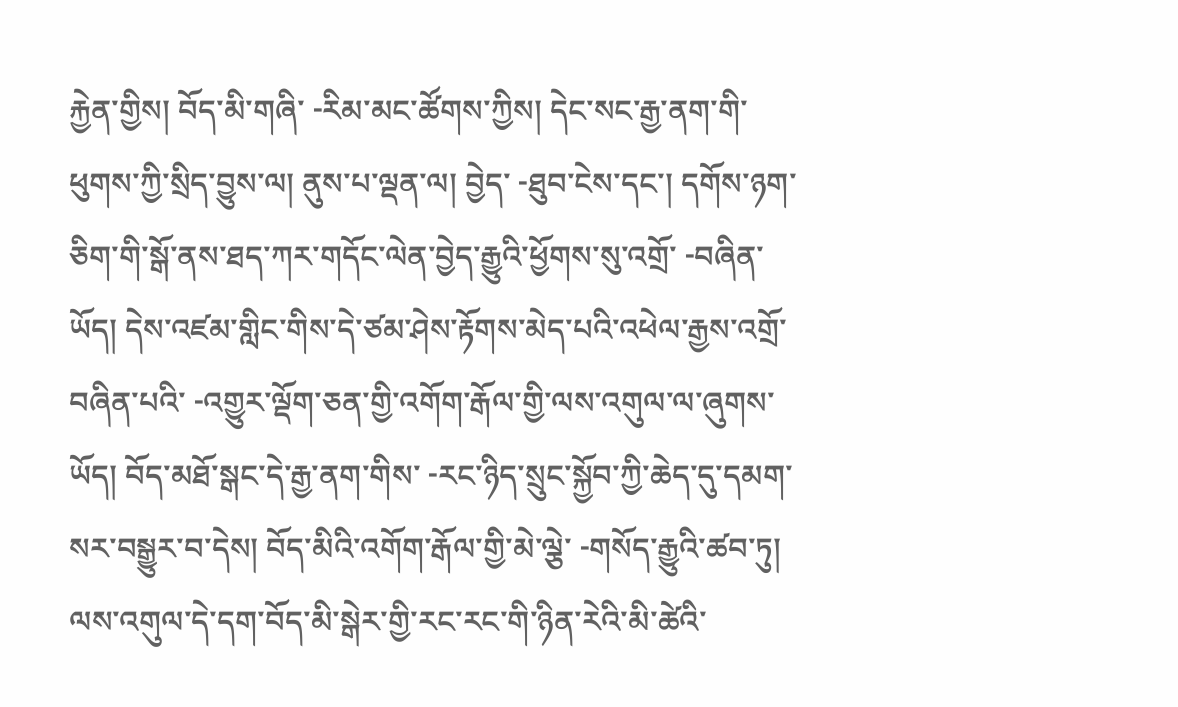རྐྱེན་གྱིས། བོད་མི་གཞི་ -རིམ་མང་ཚོགས་ཀྱིས། དེང་སང་རྒྱ་ནག་གི་ཕུགས་ཀྱི་སྲིད་བྱུས་ལ། ནུས་པ་ལྡན་ལ། བྱེད་ -ཐུབ་ངེས་དང་། དགོས་ཉག་ཅིག་གི་སྒོ་ནས་ཐད་ཀར་གདོང་ལེན་བྱེད་རྒྱུའི་ཕྱོགས་སུ་འགྲོ་ -བཞིན་ཡོད། དེས་འཛམ་གླིང་གིས་དེ་ཙམ་ཤེས་རྟོགས་མེད་པའི་འཕེལ་རྒྱས་འགྲོ་བཞིན་པའི་ -འགྱུར་ལྡོག་ཅན་གྱི་འགོག་རྒོལ་གྱི་ལས་འགུལ་ལ་ཞུགས་ཡོད། བོད་མཐོ་སྒང་དེ་རྒྱ་ནག་གིས་ -རང་ཉིད་སྲུང་སྐྱོབ་ཀྱི་ཆེད་དུ་དམག་སར་བསྒྱུར་བ་དེས། བོད་མིའི་འགོག་རྒོལ་གྱི་མེ་ལྕེ་ -གསོད་རྒྱུའི་ཚབ་ཏུ། ལས་འགུལ་དེ་དག་བོད་མི་སྒེར་གྱི་རང་རང་གི་ཉིན་རེའི་མི་ཚེའི་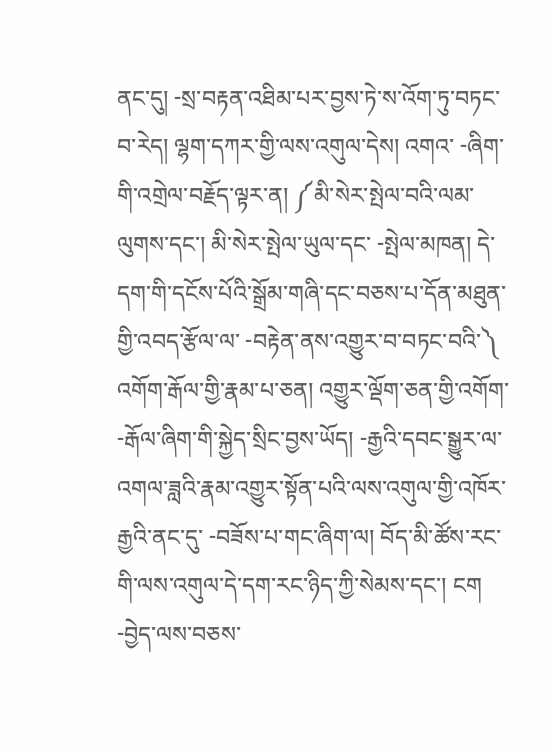ནང་དུ། -སྲ་བརྟན་འཐིམ་པར་བྱས་ཏེ་ས་འོག་ཏུ་བཏང་བ་རེད། ལྷག་དཀར་གྱི་ལས་འགུལ་དེས། འགའ་ -ཞིག་གི་འགྲེལ་བརྗོད་ལྟར་ན། ༼མི་སེར་སྤེལ་བའི་ལམ་ལུགས་དང་། མི་སེར་སྤེལ་ཡུལ་དང་ -སྤེལ་མཁན། དེ་དག་གི་དངོས་པོའི་སྒྲོམ་གཞི་དང་བཅས་པ་དོན་མཐུན་གྱི་འབད་རྩོལ་ལ་ -བརྟེན་ནས་འགྱུར་བ་བཏང་བའི་༽ འགོག་རྒོལ་གྱི་རྣམ་པ་ཅན། འགྱུར་ལྡོག་ཅན་གྱི་འགོག་ -རྒོལ་ཞིག་གི་སྐྱེད་སྲིང་བྱས་ཡོད། -རྒྱའི་དབང་སྒྱུར་ལ་འགལ་ཟླའི་རྣམ་འགྱུར་སྟོན་པའི་ལས་འགུལ་གྱི་འཁོར་རྒྱའི་ནང་དུ་ -བཟོས་པ་གང་ཞིག་ལ། བོད་མི་ཚོས་རང་གི་ལས་འགུལ་དེ་དག་རང་ཉིད་ཀྱི་སེམས་དང་། ངག -བྱེད་ལས་བཅས་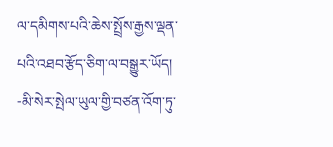ལ་དམིགས་པའི་ཆེས་སྤྲོས་རྒྱས་ལྡན་པའི་འཐབ་རྩོད་ཅིག་ལ་བསྒྱུར་ཡོད། -མི་སེར་སྤེལ་ཡུལ་གྱི་བཙན་འོག་ཏུ་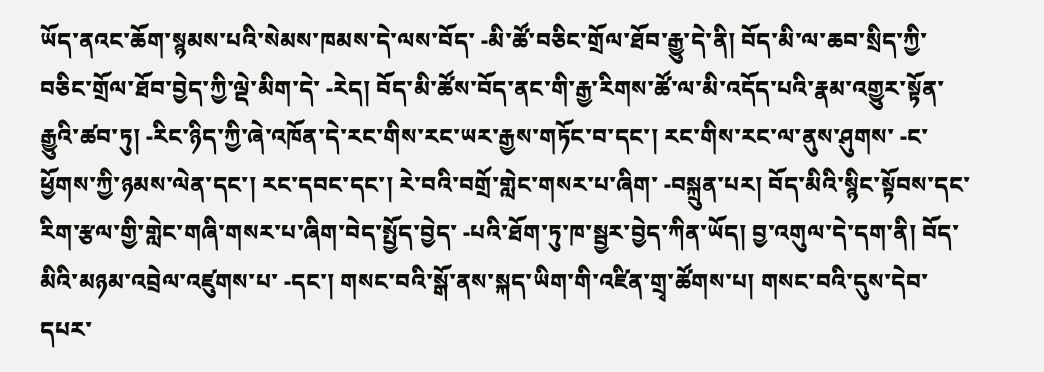ཡོད་ནའང་ཆོག་སྙམས་པའི་སེམས་ཁམས་དེ་ལས་བོད་ -མི་ཚོ་བཅིང་གྲོལ་ཐོབ་རྒྱུ་དེ་ནི། བོད་མི་ལ་ཆབ་སྲིད་ཀྱི་བཅིང་གྲོལ་ཐོབ་བྱེད་ཀྱི་ལྡེ་མིག་དེ་ -རེད། བོད་མི་ཚོས་བོད་ནང་གི་རྒྱ་རིགས་ཚོ་ལ་མི་འདོད་པའི་རྣམ་འགྱུར་སྟོན་རྒྱུའི་ཚབ་ཏུ། -རིང་ཉིད་ཀྱི་ཞེ་འཁོན་དེ་རང་གིས་རང་ཡར་རྒྱས་གཏོང་བ་དང་། རང་གིས་རང་ལ་ནུས་ཤུགས་ -ང་ཕྱོགས་ཀྱི་ཉམས་ལེན་དང་། རང་དབང་དང་། རེ་བའི་བགྲོ་གླེང་གསར་པ་ཞིག་ -བསྐྲུན་པར། བོད་མིའི་སྙིང་སྟོབས་དང་རིག་རྩལ་གྱི་གླེང་གཞི་གསར་པ་ཞིག་བེད་སྤྱོད་བྱེད་ -པའི་ཐོག་ཏུ་ཁ་སྦྱར་བྱེད་ཀིན་ཡོད། བྱ་འགུལ་དེ་དག་ནི། བོད་མིའི་མཉམ་འབྲེལ་འཛུགས་པ་ -དང་། གསང་བའི་སྒོ་ནས་སྐད་ཡིག་གི་འཛིན་གྲྭ་ཚོགས་པ། གསང་བའི་དུས་དེབ་དཔར་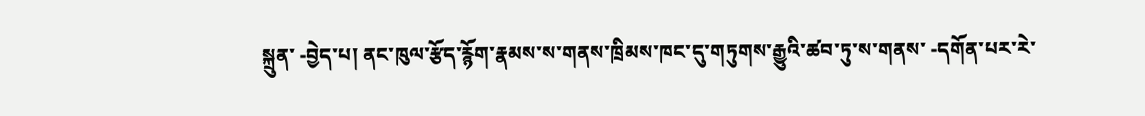སྐྲུན་ -བྱེད་པ། ནང་ཁུལ་རྩོད་རྙོག་རྣམས་ས་གནས་ཁྲིམས་ཁང་དུ་གཏུགས་རྒྱུའི་ཚབ་ཏུ་ས་གནས་ -དགོན་པར་རེ་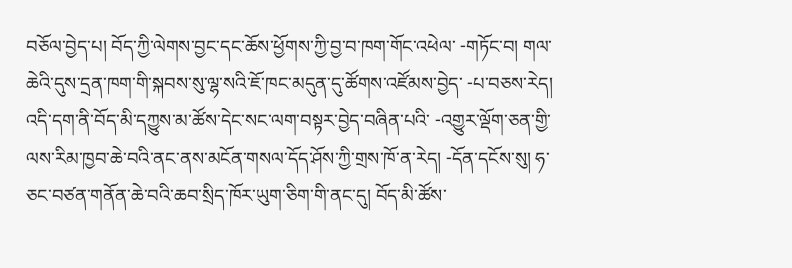བཅོལ་བྱེད་པ། བོད་ཀྱི་ལེགས་བྱང་དང་ཆོས་ཕྱོགས་ཀྱི་བྱ་བ་ཁག་གོང་འཕེལ་ -གཏོང་བ། གལ་ཆེའི་དུས་དྲན་ཁག་གི་སྐབས་སུ་ལྷ་སའི་ཇོ་ཁང་མདུན་དུ་ཚོགས་འཛོམས་བྱེད་ -པ་བཅས་རེད། འདི་དག་ནི་བོད་མི་དཀྱུས་མ་ཚོས་དེང་སང་ལག་བསྟར་བྱེད་བཞིན་པའི་ -འགྱུར་ལྡོག་ཅན་གྱི་ལས་རིམ་ཁྱབ་ཆེ་བའི་ནང་ནས་མངོན་གསལ་དོད་ཤོས་ཀྱི་གྲས་ཁོ་ན་རེད། -དོན་དངོས་སུ། ཧ་ཅང་བཙན་གནོན་ཆེ་བའི་ཆབ་སྲིད་ཁོར་ཡུག་ཅིག་གི་ནང་དུ། བོད་མི་ཚོས་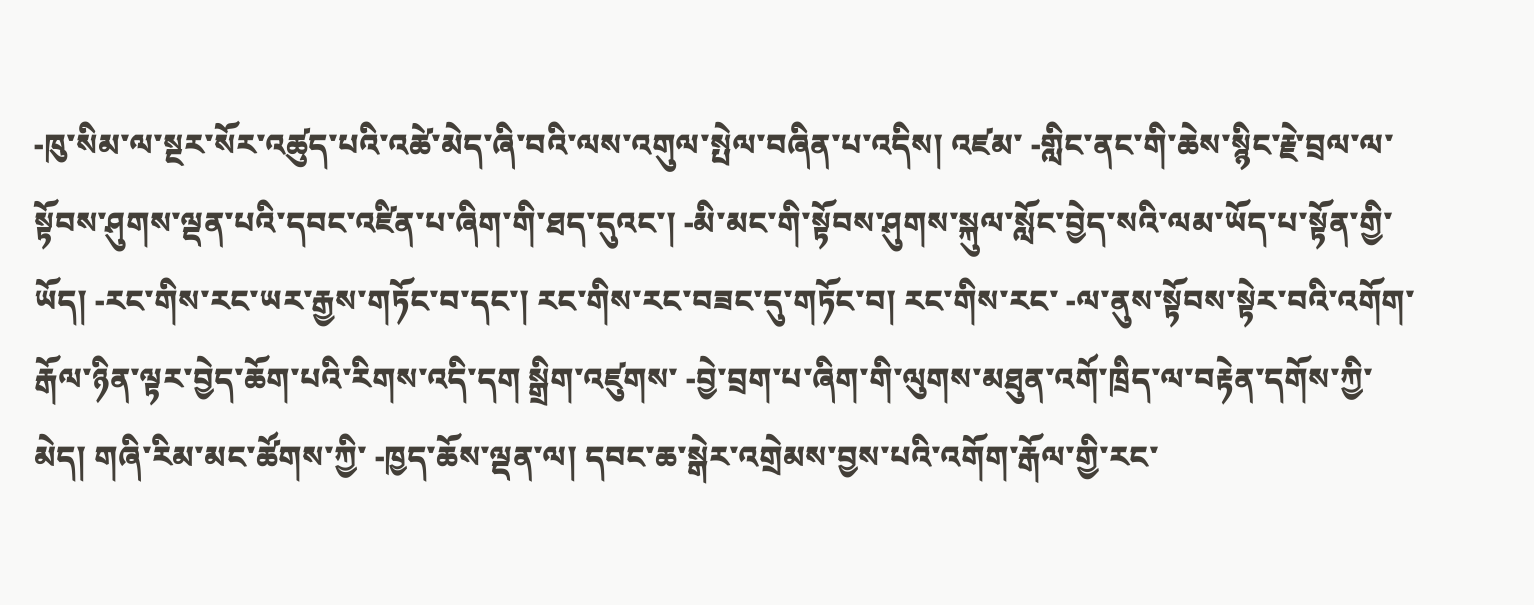-ཁུ་སིམ་ལ་སྔར་སོར་འཚུད་པའི་འཚེ་མེད་ཞི་བའི་ལས་འགུལ་སྤེལ་བཞིན་པ་འདིས། འཛམ་ -གླིང་ནང་གི་ཆེས་སྙིང་རྗེ་བྲལ་ལ་སྟོབས་ཤུགས་ལྡན་པའི་དབང་འཛིན་པ་ཞིག་གི་ཐད་དུའང་། -མི་མང་གི་སྟོབས་ཤུགས་སྐུལ་སློང་བྱེད་སའི་ལམ་ཡོད་པ་སྟོན་གྱི་ཡོད། -རང་གིས་རང་ཡར་རྒྱས་གཏོང་བ་དང་། རང་གིས་རང་བཟང་དུ་གཏོང་བ། རང་གིས་རང་ -ལ་ནུས་སྟོབས་སྟེར་བའི་འགོག་རྒོལ་ཉིན་ལྟར་བྱེད་ཆོག་པའི་རིགས་འདི་དག སྒྲིག་འཛུགས་ -བྱེ་བྲག་པ་ཞིག་གི་ལུགས་མཐུན་འགོ་ཁྲིད་ལ་བརྟེན་དགོས་ཀྱི་མེད། གཞི་རིམ་མང་ཚོགས་ཀྱི་ -ཁྱད་ཆོས་ལྡན་ལ། དབང་ཆ་སྒེར་འགྲེམས་བྱས་པའི་འགོག་རྒོལ་གྱི་རང་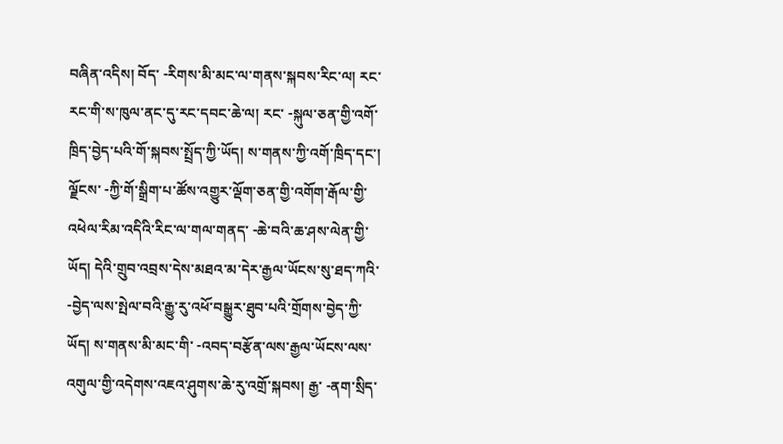བཞིན་འདིས། བོད་ -རིགས་མི་མང་ལ་གནས་སྐབས་རིང་ལ། རང་རང་གི་ས་ཁུལ་ནང་དུ་རང་དབང་ཆེ་ལ། རང་ -སྐུལ་ཅན་གྱི་འགོ་ཁྲིད་བྱེད་པའི་གོ་སྐབས་སྤྲོད་ཀྱི་ཡོད། ས་གནས་ཀྱི་འགོ་ཁྲིད་དང་། ལྗོངས་ -ཀྱི་གོ་སྒྲིག་པ་ཚོས་འགྱུར་ལྡོག་ཅན་གྱི་འགོག་རྒོལ་གྱི་འཕེལ་རིམ་འདིའི་རིང་ལ་གལ་གནད་ -ཆེ་བའི་ཆ་ཤས་ལེན་གྱི་ཡོད། དེའི་གྲུབ་འབྲས་དེས་མཐའ་མ་དེར་རྒྱལ་ཡོངས་སུ་ཐད་ཀའི་ -བྱེད་ལས་སྤེལ་བའི་རྒྱུ་རུ་འཕོ་བསྒྱུར་ཐུབ་པའི་གྲོགས་བྱེད་ཀྱི་ཡོད། ས་གནས་མི་མང་གི་ -འབད་བརྩོན་ལས་རྒྱལ་ཡོངས་ལས་འགུལ་གྱི་འདེགས་འཇའ་ཤུགས་ཆེ་རུ་འགྲོ་སྐབས། རྒྱ་ -ནག་སྲིད་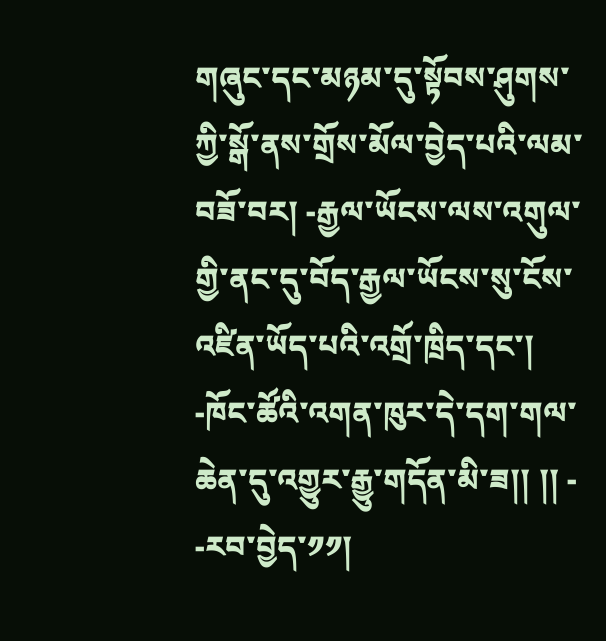གཞུང་དང་མཉམ་དུ་སྟོབས་ཤུགས་ཀྱི་སྒོ་ནས་གྲོས་མོལ་བྱེད་པའི་ལམ་བཟོ་བར། -རྒྱལ་ཡོངས་ལས་འགུལ་གྱི་ནང་དུ་བོད་རྒྱལ་ཡོངས་སུ་ངོས་འཛིན་ཡོད་པའི་འགྲོ་ཁྲིད་དང་། -ཁོང་ཚོའི་འགན་ཁུར་དེ་དག་གལ་ཆེན་དུ་འགྱུར་རྒྱུ་གདོན་མི་ཟ།། །། - -རབ་བྱེད་༡༡།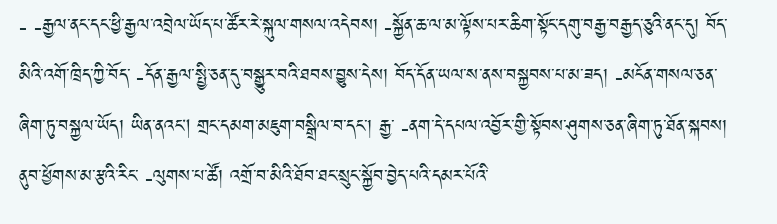- -རྒྱལ་ནང་དང་ཕྱི་རྒྱལ་འབྲེལ་ཡོད་པ་ཚོར་རེ་སྐུལ་གསལ་འདེབས། -སྐྱོན་ཆ་ལ་མ་ལྟོས་པར་ཆིག་སྟོང་དགུ་བརྒྱ་བརྒྱད་ཅུའི་ནང་དུ། བོད་མིའི་འགོ་ཁྲིད་ཀྱི་བོད་ -དོན་རྒྱལ་སྤྱི་ཅན་དུ་བསྒྱུར་བའི་ཐབས་བྱུས་དེས། བོད་དོན་ཡལ་ས་ནས་བསྐྱབས་པ་མ་ཟད། -མངོན་གསལ་ཅན་ཞིག་ཏུ་བསྐྱལ་ཡོད། ཡིན་ནའང། གྲང་དམག་མཇུག་བསྒྲིལ་བ་དང་། རྒྱ་ -ནག་དེ་དཔལ་འབྱོར་གྱི་སྟོབས་ཤུགས་ཅན་ཞིག་ཏུ་ཐོན་སྐབས། ནུབ་ཕྱོགས་མ་རྩའི་རིང་ -ལུགས་པ་ཚོ། འགྲོ་བ་མིའི་ཐོབ་ཐང་སྲུང་སྐྱོབ་བྱེད་པའི་དམར་པོའི་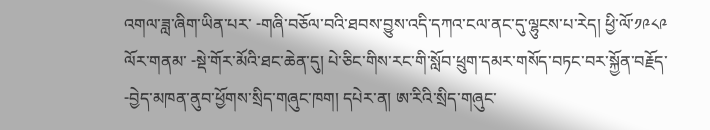འགལ་ཟླ་ཞིག་ཡིན་པར་ -གཞི་བཅོལ་བའི་ཐབས་བྱུས་འདི་དཀའ་ངལ་ནང་དུ་ལྷུངས་པ་རེད། ཕྱི་ལོ་༡༩༨༩ ལོར་གནམ་ -སྡེ་གོར་མོའི་ཐང་ཆེན་དུ། པེ་ཅིང་གིས་རང་གི་སློབ་ཕྲུག་དམར་གསོད་བཏང་བར་སྐྱོན་བརྗོད་ -བྱེད་མཁན་ནུབ་ཕྱོགས་སྲིད་གཞུང་ཁག། དཔེར་ན། ཨ་རིའི་སྲིད་གཞུང་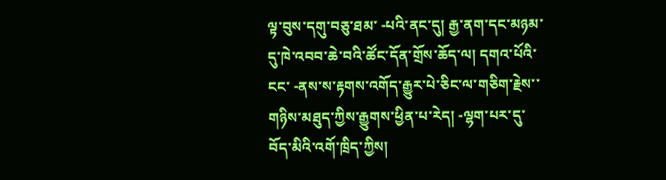ལྟ་བུས་དགུ་བཅུ་ཐམ་ -པའི་ནང་དུ། རྒྱ་ནག་དང་མཉམ་དུ་ཁེ་འབབ་ཆེ་བའི་ཚོང་དོན་གྲོས་ཆོད་ལ། དགའ་པོའི་ངང་ -ནས་ས་རྟགས་འགོད་རྒྱུར་པེ་ཅིང་ལ་གཅིག་རྗེས་་གཉིས་མཐུད་ཀྱིས་རྒྱུགས་ཕྱིན་པ་རེད། -ལྷག་པར་དུ་བོད་མིའི་འགོ་ཁྲིད་ཀྱིས།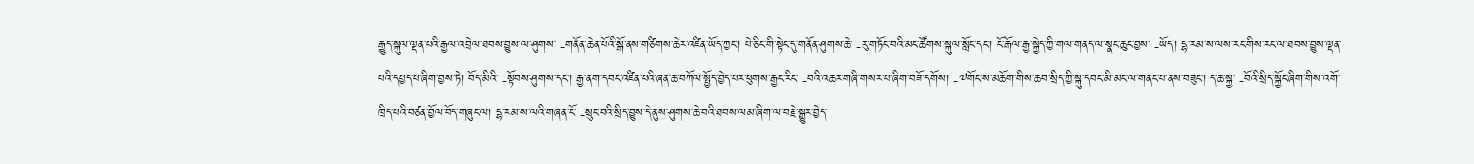རྒྱུད་སྐུལ་ལྡན་པའི་རྒྱལ་འབྲེལ་ཐབས་བྱུས་ལ་ཤུགས་ -གནོན་ཆེན་པོའི་སྒོ་ནས་གཙིགས་ཆེར་འཛིན་ཡོད་ཀྱང་། པེ་ཅིང་གི་སྟེང་དུ་གནོན་ཤུགས་ཆེ་ -རུ་གཏོང་བའི་མང་ཚོགས་སྐུལ་སློང་དང་། ངོ་རྒོལ་རྒྱ་སྐྱེད་ཀྱི་གལ་གནད་ལ་སྣང་ཆུང་བྱས་ -ཡོད། དྷ་རམ་ས་ལས་རང་གིས་རང་ལ་ཐབས་བྱུས་ལྡན་པའི་དཔྱད་པ་ཞིག་བྱས་ཏེ། བོད་མིའི་ -སྟོབས་ཤུགས་དང་། རྒྱ་ནག་དབང་འཛིན་པའི་ཞན་ཆ་བཀོལ་སྤྱོད་བྱེད་པར་ཕུགས་རྒྱང་རིང་ -བའི་འཆར་གཞི་གསར་པ་ཞིག་བཟོ་དགོས། -༧གོང་ས་མཆོག་གིས་ཆབ་སྲིད་ཀྱི་སྐུ་དབང་མི་མང་ལ་གནང་པ་ནས་བཟུང་། ད་ཆ་སྐྱ་ -བོའི་སྲིད་སྐྱོང་ཞིག་གིས་འགོ་ཁྲིད་པའི་བཙན་བྱོལ་བོད་གཞུང་ལ། དྷ་རམ་ས་ལའི་གཞན་ངོ་ -སྲུང་བའི་སྲིད་བྱུས་དེ་ནུས་ཤུགས་ཆེ་བའི་ཐབས་ལམ་ཞིག་ལ་བརྗེ་སྒྱུར་བྱེད་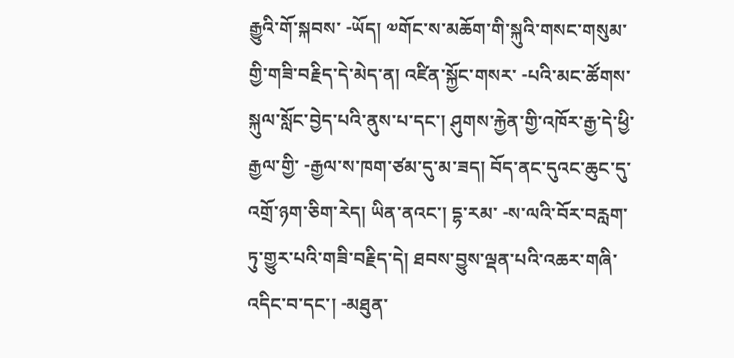རྒྱུའི་གོ་སྐབས་ -ཡོད། ༧གོང་ས་མཆོག་གི་སྐུའི་གསང་གསུམ་གྱི་གཟི་བརྗིད་དེ་མེད་ན། འཛིན་སྐྱོང་གསར་ -པའི་མང་ཚོགས་སྐུལ་སློང་བྱེད་པའི་ནུས་པ་དང་། ཤུགས་རྐྱེན་གྱི་འཁོར་རྒྱ་དེ་ཕྱི་རྒྱལ་གྱི་ -རྒྱལ་ས་ཁག་ཙམ་དུ་མ་ཟད། བོད་ནང་དུའང་ཆུང་དུ་འགྲོ་ཉག་ཅིག་རེད། ཡིན་ནའང་། དྷ་རམ་ -ས་ལའི་བོར་བརླག་ཏུ་གྱུར་པའི་གཟི་བརྗིད་དེ། ཐབས་བྱུས་ལྡན་པའི་འཆར་གཞི་འདིང་བ་དང་། -མཐུན་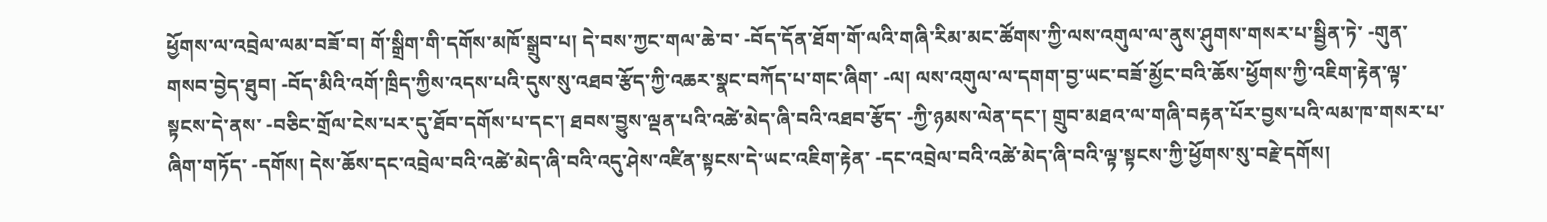ཕྱོགས་ལ་འབྲེལ་ལམ་བཟོ་བ། གོ་སྒྲིག་གི་དགོས་མཁོ་སྒྲུབ་པ། དེ་བས་ཀྱང་གལ་ཆེ་བ་ -བོད་དོན་ཐོག་གོ་ལའི་གཞི་རིམ་མང་ཚོགས་ཀྱི་ལས་འགུལ་ལ་ནུས་ཤུགས་གསར་པ་སྦྱིན་ཏེ་ -གུན་གསབ་བྱེད་ཐུབ། -བོད་མིའི་འགོ་ཁྲིད་ཀྱིས་འདས་པའི་དུས་སུ་འཐབ་རྩོད་ཀྱི་འཆར་སྣང་བཀོད་པ་གང་ཞིག་ -ལ། ལས་འགུལ་ལ་དགག་བྱ་ཡང་བཟོ་མྱོང་བའི་ཆོས་ཕྱོགས་ཀྱི་འཇིག་རྟེན་ལྟ་སྟངས་དེ་ནས་ -བཅིང་གྲོལ་ངེས་པར་དུ་ཐོབ་དགོས་པ་དང་། ཐབས་བྱུས་ལྡན་པའི་འཚེ་མེད་ཞི་བའི་འཐབ་རྩོད་ -ཀྱི་ཉམས་ལེན་དང་། གྲུབ་མཐའ་ལ་གཞི་བརྟན་པོར་བྱས་པའི་ལམ་ཁ་གསར་པ་ཞིག་གཏོད་ -དགོས། དེས་ཆོས་དང་འབྲེལ་བའི་འཚེ་མེད་ཞི་བའི་འདུ་ཤེས་འཛིན་སྟངས་དེ་ཡང་འཇིག་རྟེན་ -དང་འབྲེལ་བའི་འཚེ་མེད་ཞི་བའི་ལྟ་སྟངས་ཀྱི་ཕྱོགས་སུ་བརྗེ་དགོས།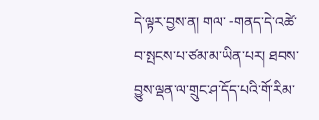དེ་ལྟར་བྱས་ན། གལ་ -གནད་དེ་འཚེ་བ་སྤངས་པ་ཙམ་མ་ཡིན་པར། ཐབས་བྱུས་ལྡན་ལ་གྲུང་ཤ་དོད་པའི་གོ་རིམ་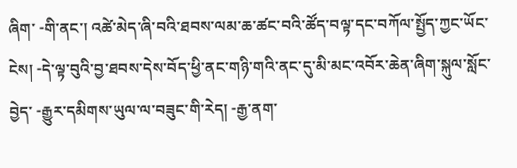ཞིག་ -གི་ནང་། འཚེ་མེད་ཞི་བའི་ཐབས་ལམ་ཆ་ཚང་བའི་ཚོད་བལྟ་དང་བཀོལ་སྤྱོད་ཀྱང་ཡོང་ངེས། -དེ་ལྟ་བུའི་བྱ་ཐབས་དེས་བོད་ཕྱི་ནང་གཉི་གའི་ནང་དུ་མི་མང་འབོར་ཆེན་ཞིག་སྐུལ་སློང་བྱེད་ -རྒྱུར་དམིགས་ཡུལ་ལ་བཟུང་གི་རེད། -རྒྱ་ནག་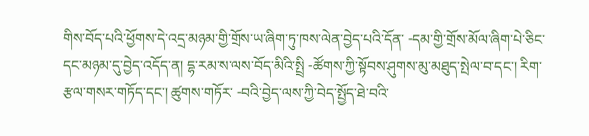གིས་བོད་པའི་ཕྱོགས་དེ་འདྲ་མཉམ་གྱི་གྲོས་ཡ་ཞིག་ཏུ་ཁས་ལེན་བྱེད་པའི་དོན་ -དམ་གྱི་གྲོས་མོལ་ཞིག་པེ་ཅིང་དང་མཉམ་དུ་བྱེད་འདོད་ན། དྷ་རམ་ས་ལས་བོད་མིའི་སྤྲི -ཚོགས་ཀྱི་སྟོབས་ཤུགས་མུ་མཐུད་སྤེལ་བ་དང་། རིག་རྩལ་གསར་གཏོད་དང་། ཚུགས་གཏོར་ -བའི་བྱེད་ལས་ཀྱི་བེད་སྤྱོད་ཐེ་བའི་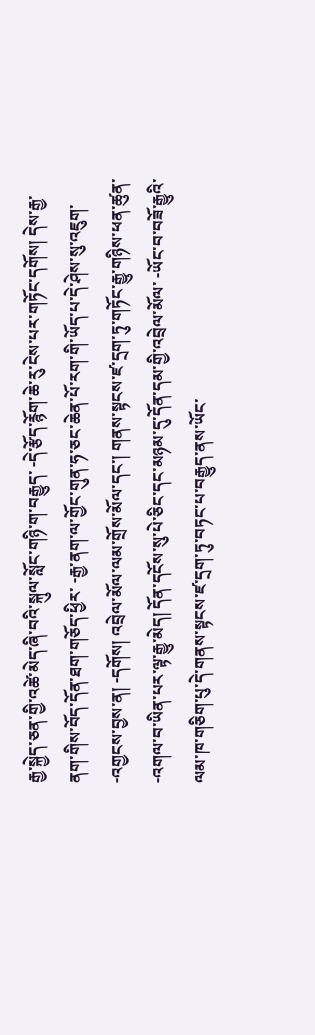རྒྱ་སྐྱེད་ཅན་གྱི་འཚེ་མེད་ཞི་བའི་སྐུལ་སློང་གཉི་ག་བརྒྱུད་ -དེ་རྩོད་རྙོག་ཆེ་རུ་ངེས་པར་གཏོང་དགོས། དེས་རྒྱ་ནག་གིས་བོད་དོན་ཐག་གཅོད་ཕྱིར་ -རྒྱ་ནག་ལ་གྱོང་གུན་ཧ་ཅང་ཆེན་པོ་རག་གི་ཡོད་པ་དེ་ཤེས་སུ་འཇུག་ -འགྱངས་བྱས་ན། -དགོས། འབྲེལ་མོལ་ལམ་གྲོས་མོལ་དང་། གནས་སྟངས་ཛ་དྲག་ཏུ་གཏོང་རྒྱུ་གཉིས་ཕན་ཚུན་ -འགལ་བ་ཡིན་པར་ལྟ་རྒྱུ་མེད། དོན་དངོས་སུ་པེ་ཅིང་དང་མཉམ་དུ་དོན་དམ་གྱི་འབྲེལ་མོལ་ -ཡོང་བ་བཟོ་རྒྱུའི་ལམ་ཁ་གཅིག་པུ་དེ་གནས་སྟངས་ཛ་དྲག་ཏུ་བཏང་པ་བརྒྱུད་ནས་ཡོང་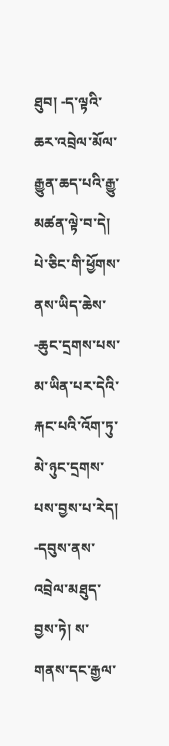ཐུབ། -ད་ལྟའི་ཆར་འབྲེལ་མོལ་རྒྱུན་ཆད་པའི་རྒྱུ་མཚན་ལྟེ་བ་དེ། པེ་ཅིང་གི་ཕྱོགས་ནས་ཡིད་ཆེས་ -ཆུང་དྲགས་པས་མ་ཡིན་པར་དེའི་རྐང་པའི་འོག་ཏུ་མེ་ཉུང་དྲགས་པས་བྱས་པ་རེད། -དབུས་ནས་འབྲེལ་མཐུད་བྱས་ཏེ། ས་གནས་དང་རྒྱལ་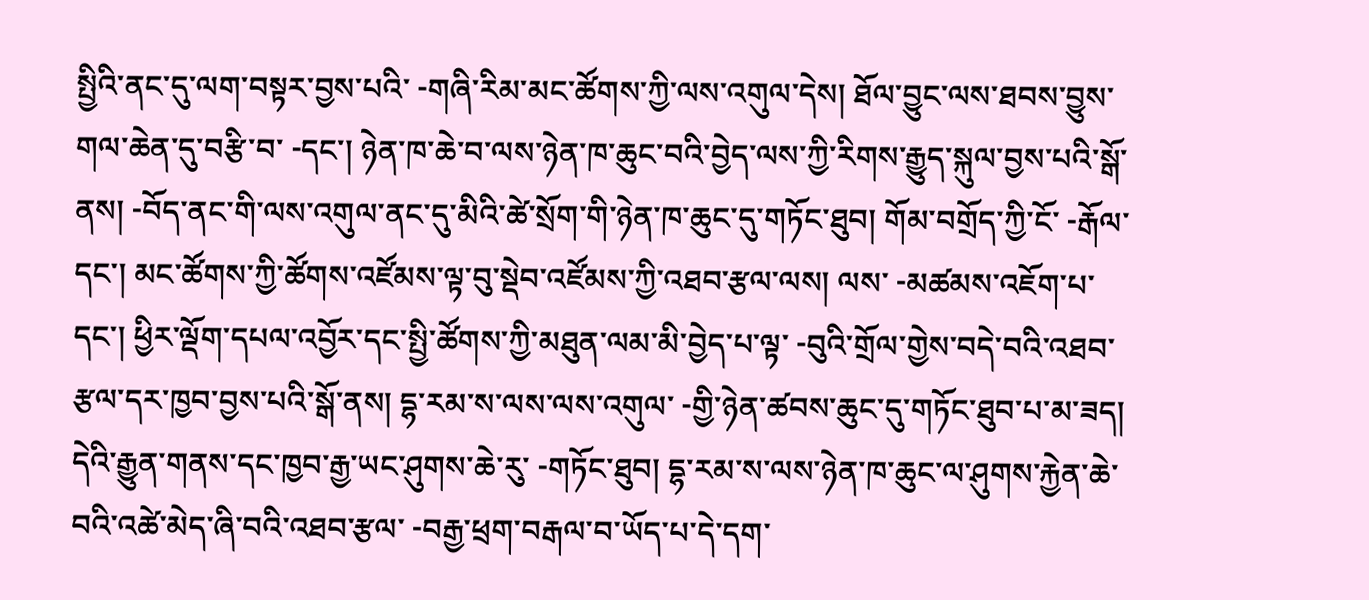སྤྱིའི་ནང་དུ་ལག་བསྟར་བྱས་པའི་ -གཞི་རིམ་མང་ཚོགས་ཀྱི་ལས་འགུལ་དེས། ཐོལ་བྱུང་ལས་ཐབས་བྱུས་གལ་ཆེན་དུ་བརྩི་བ་ -དང་། ཉེན་ཁ་ཆེ་བ་ལས་ཉེན་ཁ་ཆུང་བའི་བྱེད་ལས་ཀྱི་རིགས་རྒྱུད་སྐུལ་བྱས་པའི་སྒོ་ནས། -བོད་ནང་གི་ལས་འགུལ་ནང་དུ་མིའི་ཚེ་སྲོག་གི་ཉེན་ཁ་ཆུང་དུ་གཏོང་ཐུབ། གོམ་བགྲོད་ཀྱི་ངོ་ -རྒོལ་དང་། མང་ཚོགས་ཀྱི་ཚོགས་འཛོམས་ལྟ་བུ་སྡེབ་འཛོམས་ཀྱི་འཐབ་རྩལ་ལས། ལས་ -མཚམས་འཇོག་པ་དང་། ཕྱིར་ལྡོག་དཔལ་འབྱོར་དང་སྤྱི་ཚོགས་ཀྱི་མཐུན་ལམ་མི་བྱེད་པ་ལྟ་ -བུའི་གྲོལ་གྱེས་བདེ་བའི་འཐབ་རྩལ་དར་ཁྱབ་བྱས་པའི་སྒོ་ནས། དྷ་རམ་ས་ལས་ལས་འགུལ་ -གྱི་ཉེན་ཚབས་ཆུང་དུ་གཏོང་ཐུབ་པ་མ་ཟད། དེའི་རྒྱུན་གནས་དང་ཁྱབ་རྒྱ་ཡང་ཤུགས་ཆེ་རུ་ -གཏོང་ཐུབ། དྷ་རམ་ས་ལས་ཉེན་ཁ་ཆུང་ལ་ཤུགས་རྐྱེན་ཆེ་བའི་འཚེ་མེད་ཞི་བའི་འཐབ་རྩལ་ -བརྒྱ་ཕྲག་བརྒལ་བ་ཡོད་པ་དེ་དག་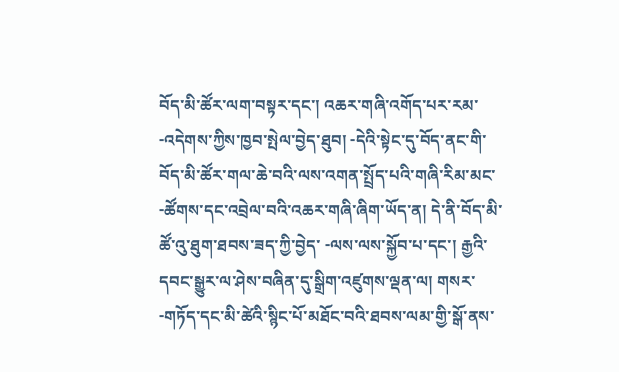བོད་མི་ཚོར་ལག་བསྟར་དང་། འཆར་གཞི་འགོད་པར་རམ་ -འདེགས་ཀྱིས་ཁྱབ་སྤེལ་བྱེད་ཐུབ། -དེའི་སྟེང་དུ་བོད་ནང་གི་བོད་མི་ཚོར་གལ་ཆེ་བའི་ལས་འགན་སྤྲོད་པའི་གཞི་རིམ་མང་ -ཚོགས་དང་འབྲེལ་བའི་འཆར་གཞི་ཞིག་ཡོད་ན། དེ་ནི་བོད་མི་ཚོ་འུ་ཐུག་ཐབས་ཟད་ཀྱི་བྱེད་ -ལས་ལས་སྐྱོབ་པ་དང་། རྒྱའི་དབང་སྒྱུར་ལ་ཤེས་བཞིན་དུ་སྒྲིག་འཛུགས་ལྡན་ལ། གསར་ -གཏོད་དང་མི་ཚེའི་སྙིང་པོ་མཐོང་བའི་ཐབས་ལམ་གྱི་སྒོ་ནས་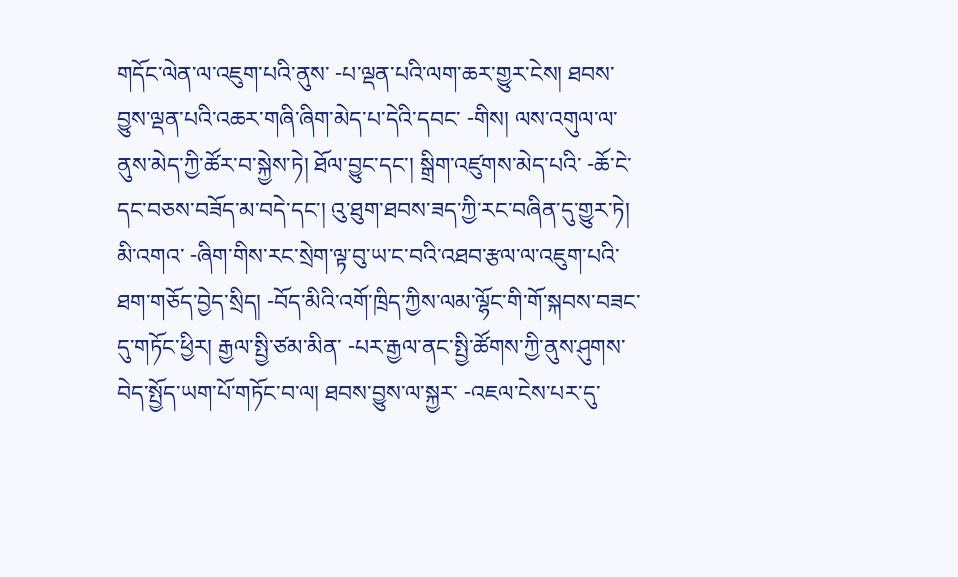གདོང་ལེན་ལ་འཇུག་པའི་ནུས་ -པ་ལྡན་པའི་ལག་ཆར་གྱུར་ངེས། ཐབས་བྱུས་ལྡན་པའི་འཆར་གཞི་ཞིག་མེད་པ་དེའི་དབང་ -གིས། ལས་འགུལ་ལ་ནུས་མེད་ཀྱི་ཚོར་བ་སྐྱེས་ཏེ། ཐོལ་བྱུང་དང་། སྒྲིག་འཛུགས་མེད་པའི་ -ཆོ་ངེ་དང་བཅས་བཟོད་མ་བདེ་དང་། འུ་ཐུག་ཐབས་ཟད་ཀྱི་རང་བཞིན་དུ་གྱུར་ཏེ། མི་འགའ་ -ཞིག་གིས་རང་སྲེག་ལྟ་བུ་ཡ་ང་བའི་འཐབ་རྩལ་ལ་འཇུག་པའི་ཐག་གཅོད་བྱེད་སྲིད། -བོད་མིའི་འགོ་ཁྲིད་ཀྱིས་ལམ་ལྷོང་གི་གོ་སྐབས་བཟང་དུ་གཏོང་ཕྱིར། རྒྱལ་སྤྱི་ཙམ་མིན་ -པར་རྒྱལ་ནང་སྤྱི་ཚོགས་ཀྱི་ནུས་ཤུགས་བེད་སྤྱོད་ཡག་པོ་གཏོང་བ་ལ། ཐབས་བྱུས་ལ་སྐྱར་ -འཇལ་ངེས་པར་དུ་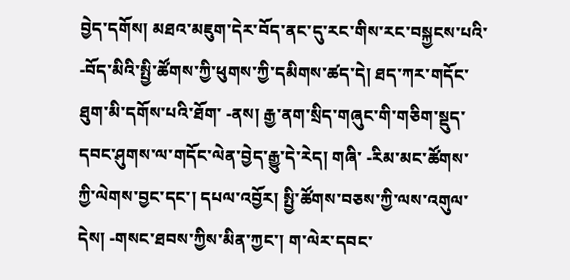བྱེད་དགོས། མཐའ་མཇུག་དེར་བོད་ནང་དུ་རང་གིས་རང་བསྐྱངས་པའི་ -བོད་མིའི་སྤྱི་ཚོགས་ཀྱི་ཕུགས་ཀྱི་དམིགས་ཚད་དེ། ཐད་ཀར་གདོང་ཐུག་མི་དགོས་པའི་ཐོག་ -ནས། རྒྱ་ནག་སྲིད་གཞུང་གི་གཅིག་སྡུད་དབང་ཤུགས་ལ་གདོང་ལེན་བྱེད་རྒྱུ་དེ་རེད། གཞི་ -རིམ་མང་ཚོགས་ཀྱི་ལེགས་བྱང་དང་། དཔལ་འབྱོར། སྤྱི་ཚོགས་བཅས་ཀྱི་ལས་འགུལ་དེས། -གསང་ཐབས་ཀྱིས་མིན་ཀྱང་། ག་ལེར་དབང་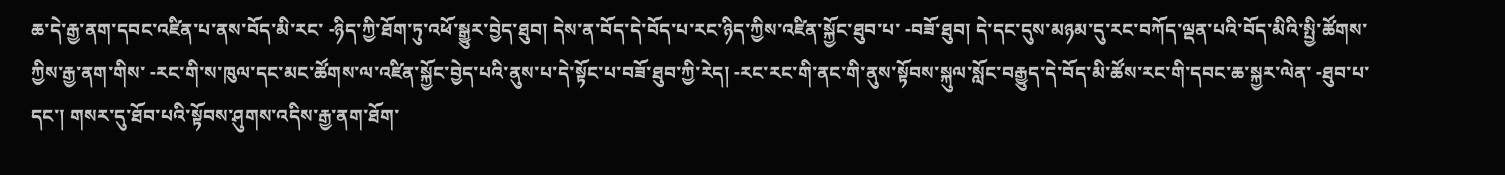ཆ་དེ་རྒྱ་ནག་དབང་འཛིན་པ་ནས་བོད་མི་རང་ -ཉིད་ཀྱི་ཐོག་ཏུ་འཕོ་སྒྱུར་བྱེད་ཐུབ། དེས་ན་བོད་དེ་བོད་པ་རང་ཉིད་ཀྱིས་འཛིན་སྐྱོང་ཐུབ་པ་ -བཟོ་ཐུབ། དེ་དང་དུས་མཉམ་དུ་རང་བཀོད་ལྡན་པའི་བོད་མིའི་སྤྱི་ཚོགས་ཀྱིས་རྒྱ་ནག་གིས་ -རང་གི་ས་ཁུལ་དང་མང་ཚོགས་ལ་འཛིན་སྐྱོང་བྱེད་པའི་ནུས་པ་དེ་སྟོང་པ་བཟོ་ཐུབ་ཀྱི་རེད། -རང་རང་གི་ནང་གི་ནུས་སྟོབས་སྐུལ་སློང་བརྒྱུད་དེ་བོད་མི་ཚོས་རང་གི་དབང་ཆ་སྐྱར་ལེན་ -ཐུབ་པ་དང་། གསར་དུ་ཐོབ་པའི་སྟོབས་ཤུགས་འདིས་རྒྱ་ནག་ཐོག་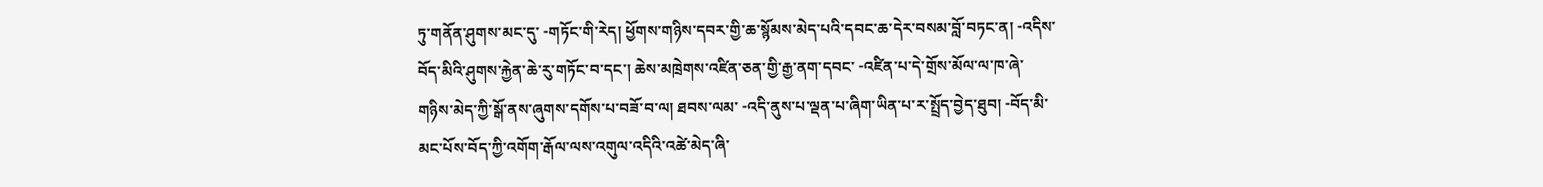ཏུ་གནོན་ཤུགས་མང་དུ་ -གཏོང་གི་རེད། ཕྱོགས་གཉིས་དབར་གྱི་ཆ་སྙོམས་མེད་པའི་དབང་ཆ་དེར་བསམ་བློ་བཏང་ན། -འདིས་བོད་མིའི་ཤུགས་རྐྱེན་ཆེ་རུ་གཏོང་བ་དང་། ཆེས་མཁྲེགས་འཛིན་ཅན་གྱི་རྒྱ་ནག་དབང་ -འཛིན་པ་དེ་གྲོས་མོལ་ལ་ཁ་ཞེ་གཉིས་མེད་ཀྱི་སྒོ་ནས་ཞུགས་དགོས་པ་བཟོ་བ་ལ། ཐབས་ལམ་ -འདི་ནུས་པ་ལྡན་པ་ཞིག་ཡིན་པ་ར་སྤྲོད་བྱེད་ཐུབ། -བོད་མི་མང་པོས་བོད་ཀྱི་འགོག་རྒོལ་ལས་འགུལ་འདིའི་འཚེ་མེད་ཞི་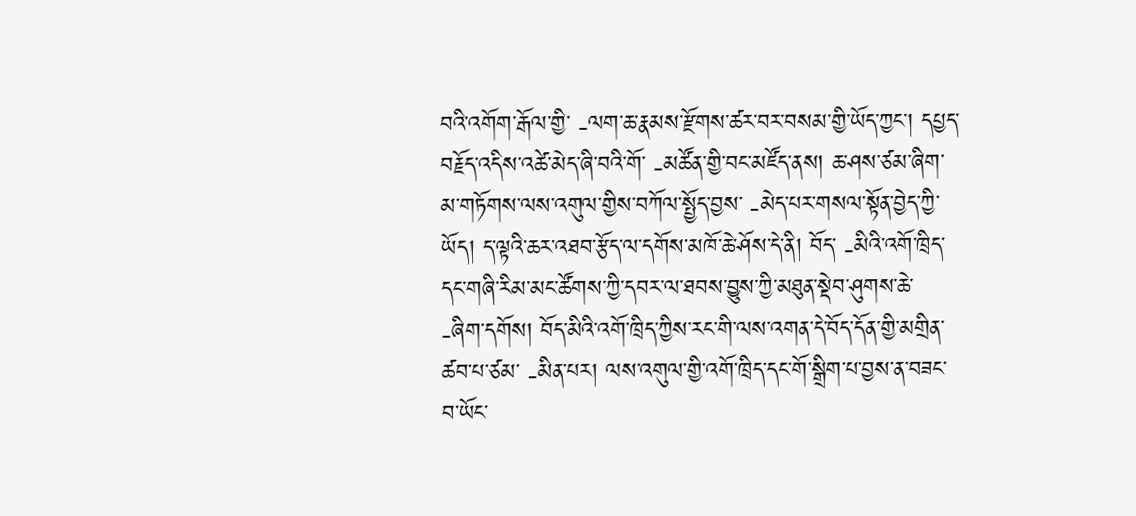བའི་འགོག་རྒོལ་གྱི་ -ལག་ཆ་རྣམས་རྫོགས་ཚར་བར་བསམ་གྱི་ཡོད་ཀྱང་། དཔྱད་བརྗོད་འདིས་འཚེ་མེད་ཞི་བའི་གོ་ -མཚོན་གྱི་བང་མཛོད་ནས། ཆ་ཤས་ཙམ་ཞིག་མ་གཏོགས་ལས་འགུལ་གྱིས་བཀོལ་སྤྱོད་བྱས་ -མེད་པར་གསལ་སྟོན་བྱེད་ཀྱི་ཡོད། ད་ལྟའི་ཆར་འཐབ་རྩོད་ལ་དགོས་མཁོ་ཆེ་ཤོས་དེ་ནི། བོད་ -མིའི་འགོ་ཁྲིད་དང་གཞི་རིམ་མང་ཚོགས་ཀྱི་དབར་ལ་ཐབས་བྱུས་ཀྱི་མཐུན་སྡེབ་ཤུགས་ཆེ་ -ཞིག་དགོས། བོད་མིའི་འགོ་ཁྲིད་ཀྱིས་རང་གི་ལས་འགན་དེ་བོད་དོན་གྱི་མགྲིན་ཚབ་པ་ཙམ་ -མིན་པར། ལས་འགུལ་གྱི་འགོ་ཁྲིད་དང་གོ་སྒྲིག་པ་བྱས་ན་བཟང་བ་ཡོང་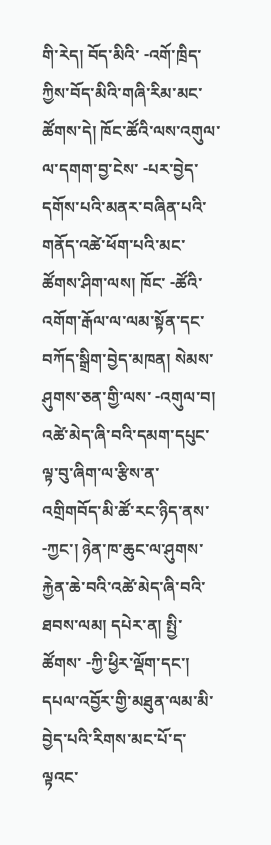གི་རེད། བོད་མིའི་ -འགོ་ཁྲིད་ཀྱིས་བོད་མིའི་གཞི་རིམ་མང་ཚོགས་དེ། ཁོང་ཚོའི་ལས་འགུལ་ལ་དགག་བྱ་ངེས་ -པར་བྱེད་དགོས་པའི་མནར་བཞིན་པའི་གནོད་འཚེ་ཕོག་པའི་མང་ཚོགས་ཤིག་ལས། ཁོང་ -ཚོའི་འགོག་རྒོལ་ལ་ལམ་སྟོན་དང་བཀོད་སྒྲིག་བྱེད་མཁན། སེམས་ཤུགས་ཅན་གྱི་ལས་ -འགུལ་བ། འཚེ་མེད་ཞི་བའི་དམག་དཔུང་ལྟ་བུ་ཞིག་ལ་རྩིས་ན་འགྲིགབོད་མི་ཚོ་རང་ཉིད་ནས་ -ཀྱང་། ཉེན་ཁ་ཆུང་ལ་ཤུགས་རྐྱེན་ཆེ་བའི་འཚེ་མེད་ཞི་བའི་ཐབས་ལམ། དཔེར་ན། སྤྱི་ཚོགས་ -ཀྱི་ཕྱིར་ལྡོག་དང་། དཔལ་འབྱོར་གྱི་མཐུན་ལམ་མི་བྱེད་པའི་རིགས་མང་པོ་ད་ལྟའང་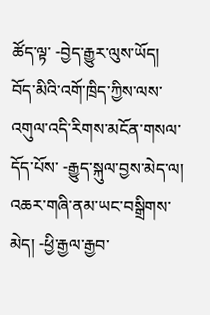ཚོད་ལྟ་ -བྱེད་རྒྱུར་ལུས་ཡོད། བོད་མིའི་འགོ་ཁྲིད་ཀྱིས་ལས་འགུལ་འདི་རིགས་མངོན་གསལ་དོད་པོས་ -རྒྱུད་སྐུལ་བྱས་མེད་ལ། འཆར་གཞི་ནམ་ཡང་བསྒྲིགས་མེད། -ཕྱི་རྒྱལ་རྒྱབ་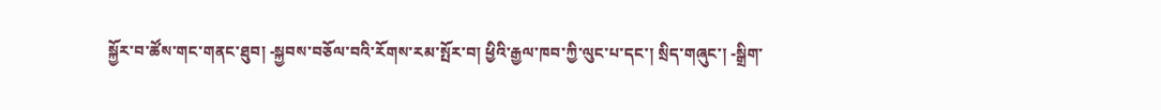སྐྱོར་བ་ཚོས་གང་གནང་ཐུབ། -སྐྱབས་བཅོལ་བའི་རོགས་རམ་སྤོར་བ། ཕྱིའི་རྒྱལ་ཁབ་ཀྱི་ལུང་པ་དང་། སྲིད་གཞུང་། -སྒྲིག་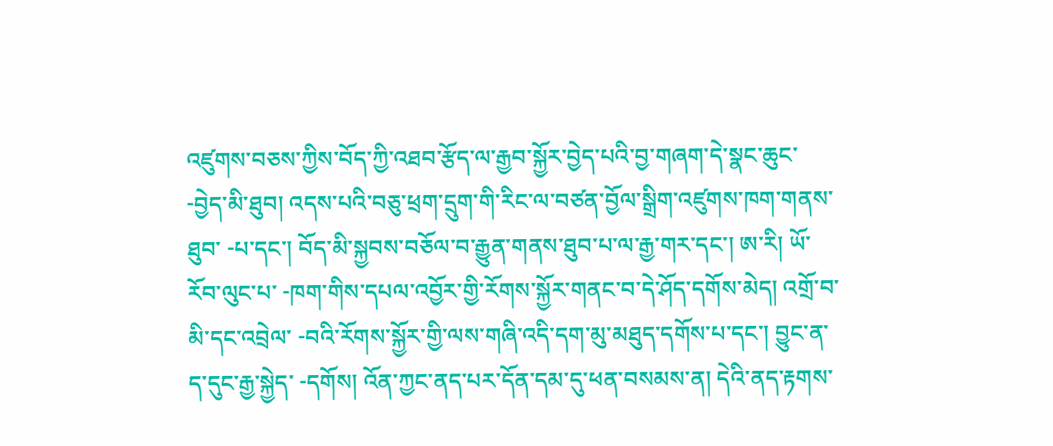འཛུགས་བཅས་ཀྱིས་བོད་ཀྱི་འཐབ་རྩོད་ལ་རྒྱབ་སྐྱོར་བྱེད་པའི་བྱ་གཞག་དེ་སྣང་ཆུང་ -བྱེད་མི་ཐུབ། འདས་པའི་བཅུ་ཕྲག་དྲུག་གི་རིང་ལ་བཙན་བྱོལ་སྒྲིག་འཛུགས་ཁག་གནས་ཐུབ་ -པ་དང་། བོད་མི་སྐྱབས་བཅོལ་བ་རྒྱུན་གནས་ཐུབ་པ་ལ་རྒྱ་གར་དང་། ཨ་རི། ཡོ་རོབ་ལུང་པ་ -ཁག་གིས་དཔལ་འབྱོར་གྱི་རོགས་སྐྱོར་གནང་བ་དེ་ཤོད་དགོས་མེད། འགྲོ་བ་མི་དང་འབྲེལ་ -བའི་རོགས་སྐྱོར་གྱི་ལས་གཞི་འདི་དག་མུ་མཐུད་དགོས་པ་དང་། བྱུང་ན་ད་དུང་རྒྱ་སྐྱེད་ -དགོས། འོན་ཀྱང་ནད་པར་དོན་དམ་དུ་ཕན་བསམས་ན། དེའི་ནད་རྟགས་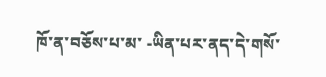ཁོ་ན་བཅོས་པ་མ་ -ཡིན་པར་ནད་དེ་གསོ་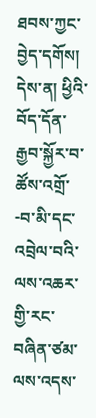ཐབས་ཀྱང་བྱེད་དགོས། དེས་ན། ཕྱིའི་བོད་དོན་རྒྱབ་སྐྱོར་བ་ཚོས་འགྲོ་ -བ་མི་དང་འབྲེལ་བའི་ལས་འཆར་གྱི་རང་བཞིན་ཙམ་ལས་འདས་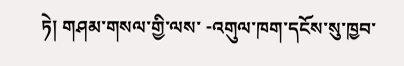ཏེ། གཤམ་གསལ་གྱི་ལས་ -འགུལ་ཁག་དངོས་སུ་ཁྱབ་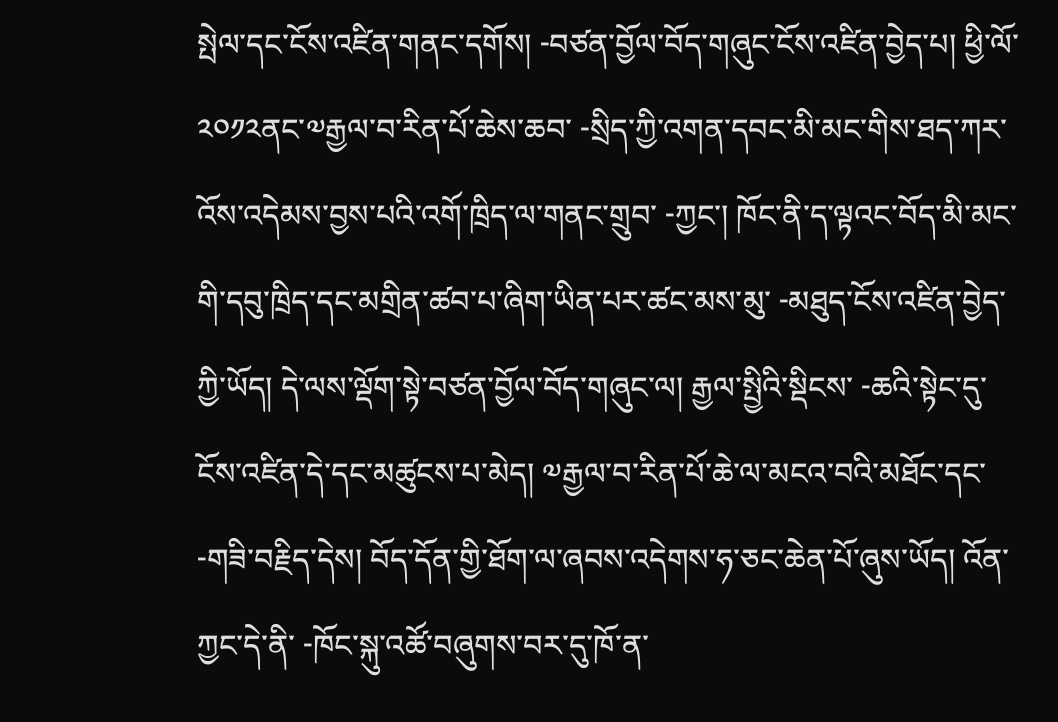སྤེལ་དང་ངོས་འཛིན་གནང་དགོས། -བཙན་བྱོལ་བོད་གཞུང་ངོས་འཛིན་བྱེད་པ། ཕྱི་ལོ་༢༠༡༢ནང་༧རྒྱལ་བ་རིན་པོ་ཆེས་ཆབ་ -སྲིད་ཀྱི་འགན་དབང་མི་མང་གིས་ཐད་ཀར་འོས་འདེམས་བྱས་པའི་འགོ་ཁྲིད་ལ་གནང་གྲུབ་ -ཀྱང་། ཁོང་ནི་ད་ལྟའང་བོད་མི་མང་གི་དབུ་ཁྲིད་དང་མགྲིན་ཚབ་པ་ཞིག་ཡིན་པར་ཚང་མས་མུ་ -མཐུད་ངོས་འཛིན་བྱེད་ཀྱི་ཡོད། དེ་ལས་ལྡོག་སྟེ་བཙན་བྱོལ་བོད་གཞུང་ལ། རྒྱལ་སྤྱིའི་སྡིངས་ -ཆའི་སྟེང་དུ་ངོས་འཛིན་དེ་དང་མཚུངས་པ་མེད། ༧རྒྱལ་བ་རིན་པོ་ཆེ་ལ་མངའ་བའི་མཐོང་དང་ -གཟི་བརྗིད་དེས། བོད་དོན་གྱི་ཐོག་ལ་ཞབས་འདེགས་ཧ་ཅང་ཆེན་པོ་ཞུས་ཡོད། འོན་ཀྱང་དེ་ནི་ -ཁོང་སྐུ་འཚོ་བཞུགས་བར་དུ་ཁོ་ན་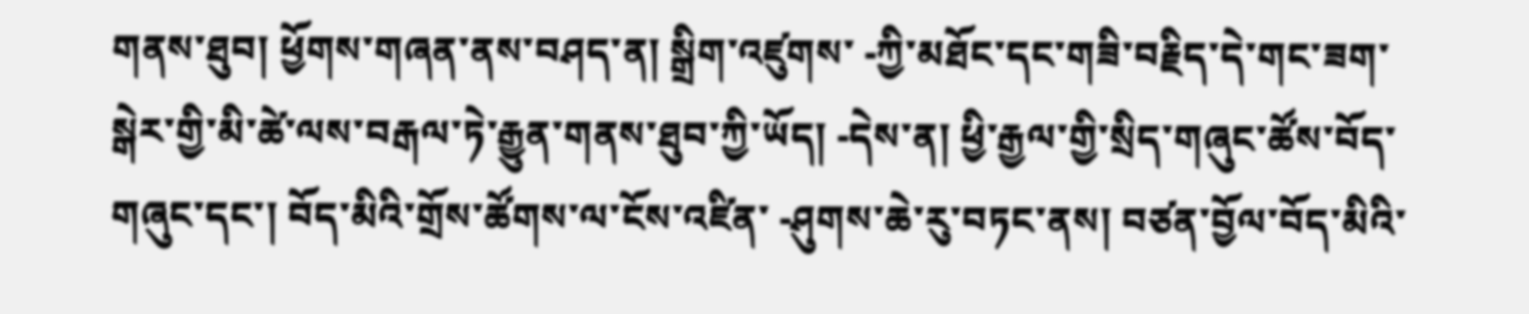གནས་ཐུབ། ཕྱོགས་གཞན་ནས་བཤད་ན། སྒྲིག་འཛུགས་ -ཀྱི་མཐོང་དང་གཟི་བརྗིད་དེ་གང་ཟག་སྒེར་གྱི་མི་ཚེ་ལས་བརྒལ་ཏེ་རྒྱུན་གནས་ཐུབ་ཀྱི་ཡོད། -དེས་ན། ཕྱི་རྒྱལ་གྱི་སྲིད་གཞུང་ཚོས་བོད་གཞུང་དང་། བོད་མིའི་གྲོས་ཚོགས་ལ་ངོས་འཛིན་ -ཤུགས་ཆེ་རུ་བཏང་ནས། བཙན་བྱོལ་བོད་མིའི་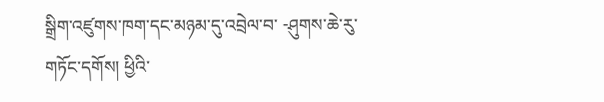སྒྲིག་འཛུགས་ཁག་དང་མཉམ་དུ་འབྲེལ་བ་ -ཤུགས་ཆེ་རུ་གཏོང་དགོས། ཕྱིའི་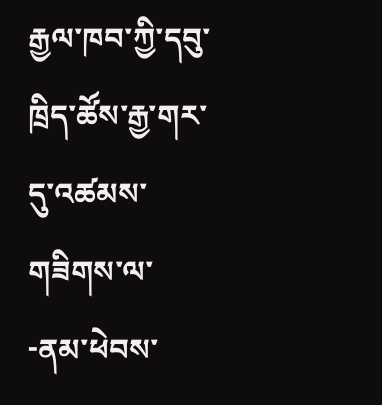རྒྱལ་ཁབ་ཀྱི་དབུ་ཁྲིད་ཚོས་རྒྱ་གར་དུ་འཚམས་གཟིགས་ལ་ -ནམ་ཕེབས་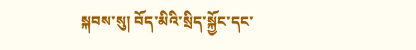སྐབས་སུ། བོད་མིའི་སྲིད་སྐྱོང་དང་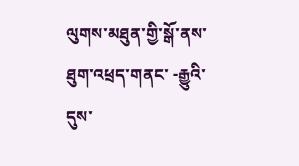ལུགས་མཐུན་གྱི་སྒོ་ནས་ཐུག་འཕྲད་གནང་ -རྒྱུའི་དུས་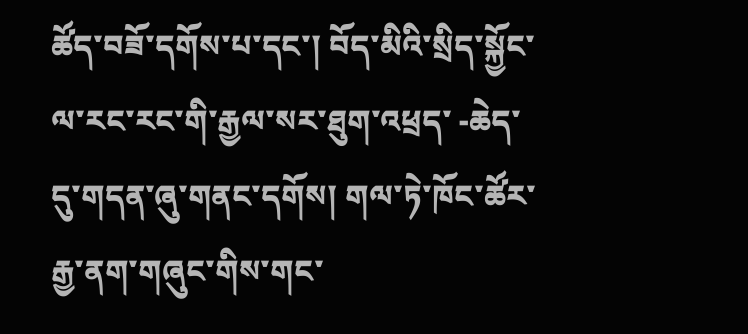ཚོད་བཟོ་དགོས་པ་དང་། བོད་མིའི་སྲིད་སྐྱོང་ལ་རང་རང་གི་རྒྱལ་སར་ཐུག་འཕྲད་ -ཆེད་དུ་གདན་ཞུ་གནང་དགོས། གལ་ཏེ་ཁོང་ཚོར་རྒྱ་ནག་གཞུང་གིས་གང་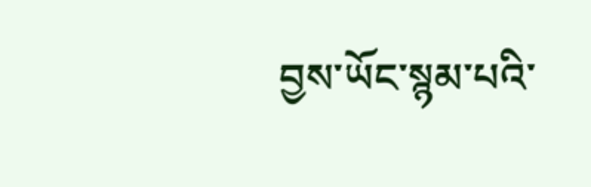བྱས་ཡོང་སྙམ་པའི་